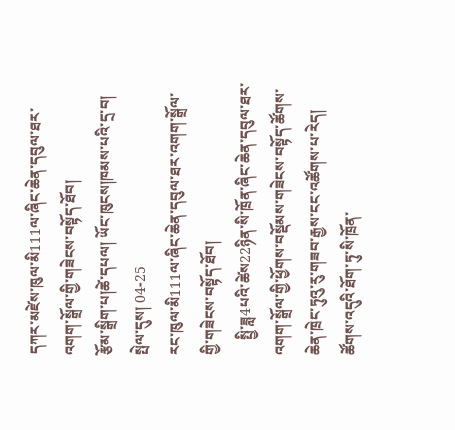དཀར་མཛེས་ཁུལ་མི111ལ་ཞིང་ཆེན་དབུལ་ཐར་འགག་སྒྲོལ་གྱི་གཟེངས་བསྟོད་ཐོབ།
རྩོམ་སྒྲིག་པ།ཚེ་དཔལ། ཡོང་ཁུངས།ཁམས་པའི་དྲ་བ། སྤེལ་དུས། 04-25
རང་ཁུལ་མི111ལ་ཞིང་ཆེན་དབུལ་ཐར་འགག་སྒྲོལ་གྱི་གཟེངས་བསྟོད་ཐོབ།
    སྤྱི་ཟླ4པའི་ཚེས22ཉིན་སི་ཁྲོན་ཞིང་ཆེན་དབུལ་ཐར་འགག་སྒྲོལ་གྱི་ཕྱོགས་བསྡོམས་གཟེངས་བསྟོད་ཚོགས་ཆེན་ཁྲེང་ཏུའུ་རུ་གཟབ་རྒྱས་ངང་འཚོགས་པ་རེད། ཚོགས་འདུའི་ཐོག་ཏུ་སི་ཁྲོན་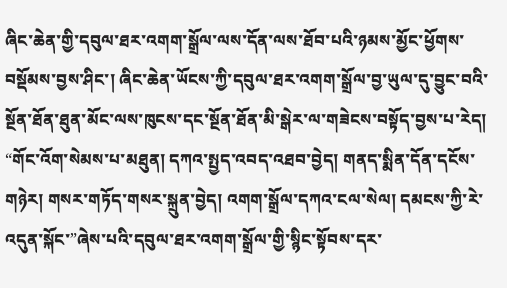ཞིང་ཆེན་གྱི་དབུལ་ཐར་འགག་སྒྲོལ་ལས་དོན་ལས་ཐོབ་པའི་ཉམས་མྱོང་ཕྱོགས་བསྡོམས་བྱས་ཤིང་། ཞིང་ཆེན་ཡོངས་ཀྱི་དབུལ་ཐར་འགག་སྒྲོལ་བྱ་ཡུལ་དུ་བྱུང་བའི་སྔོན་ཐོན་ཐུན་མོང་ལས་ཁུངས་དང་སྔོན་ཐོན་མི་སྒེར་ལ་གཟེངས་བསྟོད་བྱས་པ་རེད། “གོང་འོག་སེམས་པ་མཐུན། དཀའ་སྤྱད་འབད་འཐབ་བྱེད། གནད་སྨིན་དོན་དངོས་གཉེར། གསར་གཏོད་གསར་སྐྲུན་བྱེད། འགག་སྒྲོལ་དཀའ་ངལ་སེལ། དམངས་ཀྱི་རེ་འདུན་སྐོང་”ཞེས་པའི་དབུལ་ཐར་འགག་སྒྲོལ་གྱི་སྙིང་སྟོབས་དར་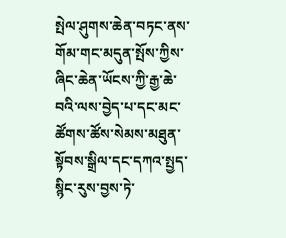སྤེལ་ཤུགས་ཆེན་བཏང་ནས་གོམ་གང་མདུན་སྤོས་ཀྱིས་ཞིང་ཆེན་ཡོངས་ཀྱི་རྒྱ་ཆེ་བའི་ལས་བྱེད་པ་དང་མང་ཚོགས་ཚོས་སེམས་མཐུན་སྟོབས་སྒྲིལ་དང་དཀའ་སྤྱད་སྙིང་རུས་བྱས་ཏེ་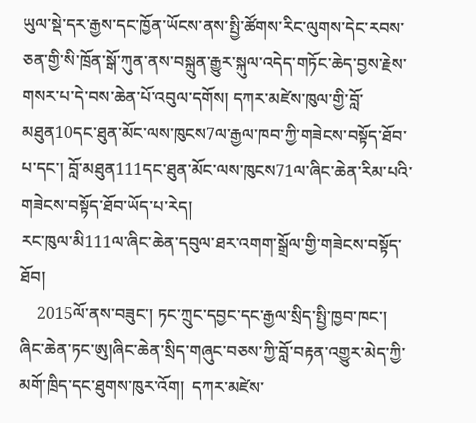ཡུལ་སྡེ་དར་རྒྱས་དང་ཁྱོན་ཡོངས་ནས་སྤྱི་ཚོགས་རིང་ལུགས་དེང་རབས་ཅན་གྱི་སི་ཁྲོན་སྒོ་ཀུན་ནས་བསྐྲུན་རྒྱུར་སྐུལ་འདེད་གཏོང་ཆེད་བྱས་རྗེས་གསར་པ་དེ་བས་ཆེན་པོ་འབུལ་དགོས། དཀར་མཛེས་ཁུལ་གྱི་བློ་མཐུན10དང་ཐུན་མོང་ལས་ཁུངས7ལ་རྒྱལ་ཁབ་ཀྱི་གཟེངས་བསྟོད་ཐོབ་པ་དང་། བློ་མཐུན111དང་ཐུན་མོང་ལས་ཁུངས71ལ་ཞིང་ཆེན་རིམ་པའི་གཟེངས་བསྟོད་ཐོབ་ཡོད་པ་རེད།
རང་ཁུལ་མི111ལ་ཞིང་ཆེན་དབུལ་ཐར་འགག་སྒྲོལ་གྱི་གཟེངས་བསྟོད་ཐོབ།
    2015ལོ་ནས་བཟུང་། ཏང་ཀྲུང་དབྱང་དང་རྒྱལ་སྲིད་སྤྱི་ཁྱབ་ཁང་། ཞིང་ཆེན་ཏང་ཨུ།ཞིང་ཆེན་སྲིད་གཞུང་བཅས་ཀྱི་བློ་བརྟན་འགྱུར་མེད་ཀྱི་མགོ་ཁྲིད་དང་ཐུགས་ཁུར་འོག།  དཀར་མཛེས་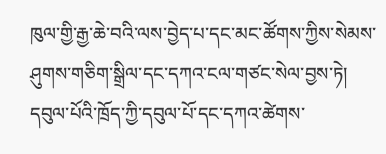ཁུལ་གྱི་རྒྱ་ཆེ་བའི་ལས་བྱེད་པ་དང་མང་ཚོགས་ཀྱིས་སེམས་ཤུགས་གཅིག་སྒྲིལ་དང་དཀའ་ངལ་གཙང་སེལ་བྱས་ཏེ། དབུལ་པོའི་ཁྲོད་ཀྱི་དབུལ་པོ་དང་དཀའ་ཚེགས་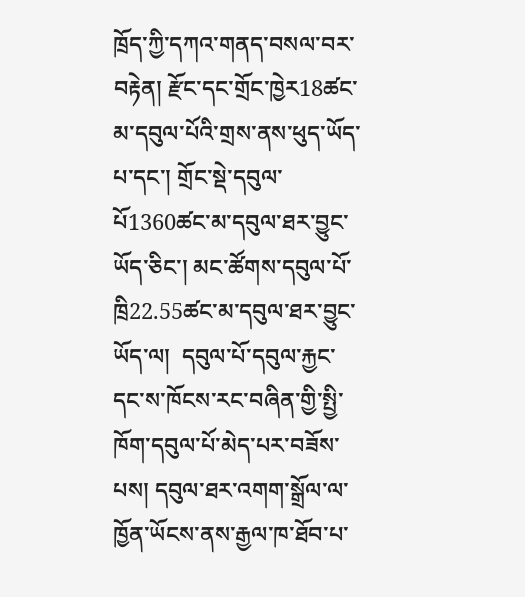ཁྲོད་ཀྱི་དཀའ་གནད་བསལ་བར་བརྟེན། རྫོང་དང་གྲོང་ཁྱེར18ཚང་མ་དབུལ་པོའི་གྲས་ནས་ཕུད་ཡོད་པ་དང་། གྲོང་སྡེ་དབུལ་པོ1360ཚང་མ་དབུལ་ཐར་བྱུང་ཡོད་ཅིང་། མང་ཚོགས་དབུལ་པོ་ཁྲི22.55ཚང་མ་དབུལ་ཐར་བྱུང་ཡོད་ལ།  དབུལ་པོ་དབུལ་རྐྱང་དང་ས་ཁོངས་རང་བཞིན་གྱི་སྤྱི་ཁོག་དབུལ་པོ་མེད་པར་བཟོས་པས། དབུལ་ཐར་འགག་སྒྲོལ་ལ་ཁྱོན་ཡོངས་ནས་རྒྱལ་ཁ་ཐོབ་པ་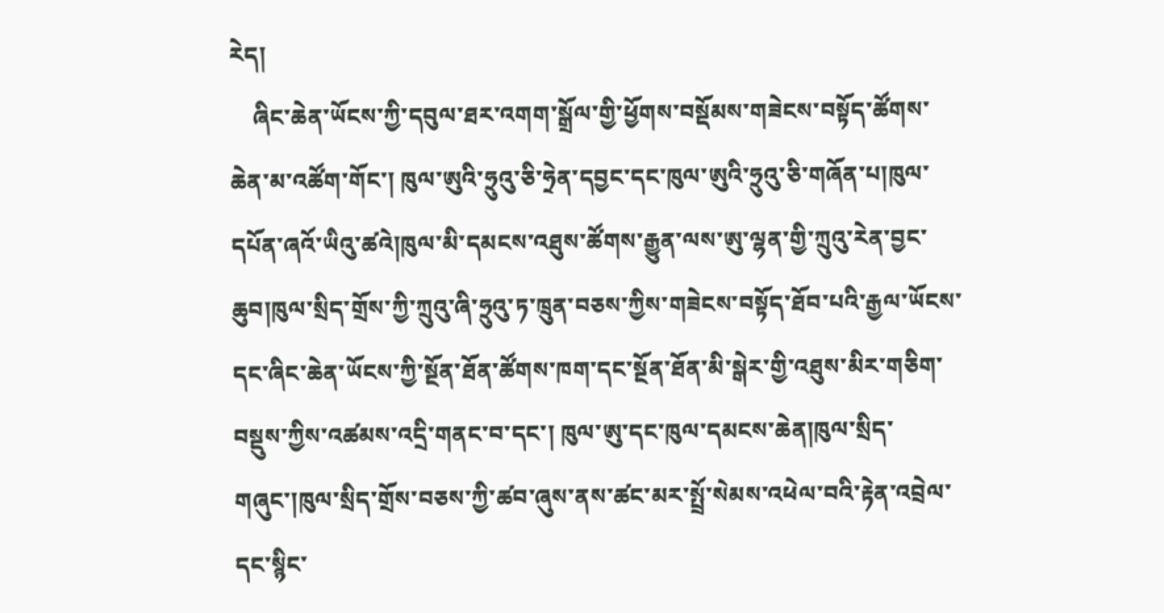རེད།
    ཞིང་ཆེན་ཡོངས་ཀྱི་དབུལ་ཐར་འགག་སྒྲོལ་གྱི་ཕྱོགས་བསྡོམས་གཟེངས་བསྟོད་ཚོགས་ཆེན་མ་འཚོག་གོང་། ཁུལ་ཨུའི་ཧྲུའུ་ཅི་ཧྲེན་དབྱང་དང་ཁུལ་ཨུའི་ཧྲུའུ་ཅི་གཞོན་པ།ཁུལ་དཔོན་ཞའོ་ཡིའུ་ཚའེ།ཁུལ་མི་དམངས་འཐུས་ཚོགས་རྒྱུན་ལས་ཨུ་ལྷན་གྱི་ཀྲུའུ་རེན་བྱང་ཆུབ།ཁུལ་སྲིད་གྲོས་ཀྱི་ཀྲུའུ་ཞི་ཧྲུའུ་ཏ་ཁྲུན་བཅས་ཀྱིས་གཟེངས་བསྟོད་ཐོབ་པའི་རྒྱལ་ཡོངས་དང་ཞིང་ཆེན་ཡོངས་ཀྱི་སྔོན་ཐོན་ཚོགས་ཁག་དང་སྔོན་ཐོན་མི་སྒེར་གྱི་འཐུས་མིར་གཅིག་བསྡུས་ཀྱིས་འཚམས་འདྲི་གནང་བ་དང་། ཁུལ་ཨུ་དང་ཁུལ་དམངས་ཆེན།ཁུལ་སྲིད་གཞུང་།ཁུལ་སྲིད་གྲོས་བཅས་ཀྱི་ཚབ་ཞུས་ནས་ཚང་མར་སྤྲོ་སེམས་འཕེལ་བའི་རྟེན་འབྲེལ་དང་སྙིང་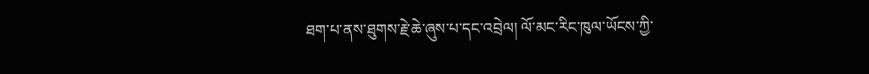ཐག་པ་ནས་ཐུགས་རྗེ་ཆེ་ཞུས་པ་དང་འབྲེལ། ལོ་མང་རིང་ཁུལ་ཡོངས་ཀྱི་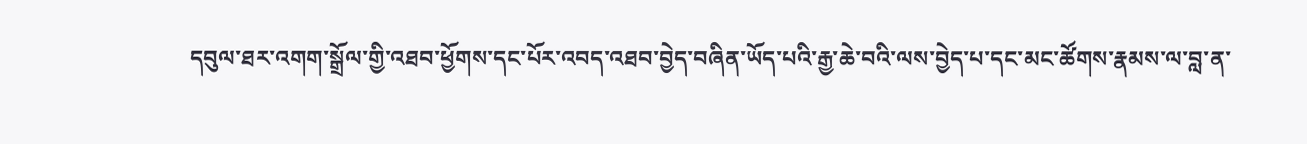དབུལ་ཐར་འགག་སྒྲོལ་གྱི་འཐབ་ཕྱོགས་དང་པོར་འབད་འཐབ་བྱེད་བཞིན་ཡོད་པའི་རྒྱ་ཆེ་བའི་ལས་བྱེད་པ་དང་མང་ཚོགས་རྣམས་ལ་བླ་ན་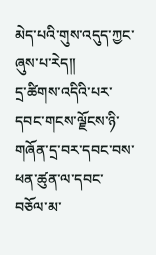མེད་པའི་གུས་འདུད་ཀྱང་ཞུས་པ་རེད།།
དྲ་ཚིགས་འདིའི་པར་དབང་གངས་ལྗོངས་ཉི་གཞོན་དྲ་བར་དབང་བས་ཕན་ཚུན་ལ་དབང་བཅོལ་མ་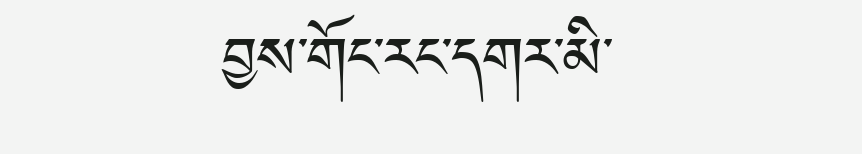བྱས་གོང་རང་དགར་མི་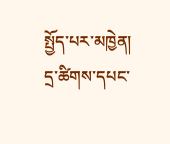སྤྱོད་པར་མཁྱེན།
དྲ་ཚིགས་དཔང་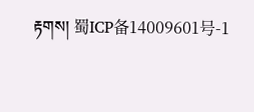རྟགས། 蜀ICP备14009601号-1